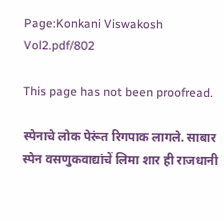Page:Konkani Viswakosh Vol2.pdf/802

This page has not been proofread.

स्पेनाचे लोक पेरूंत रिगपाक लागले. साबार स्पेन वसणुकवाद्यांचें लिमा शार ही राजधानी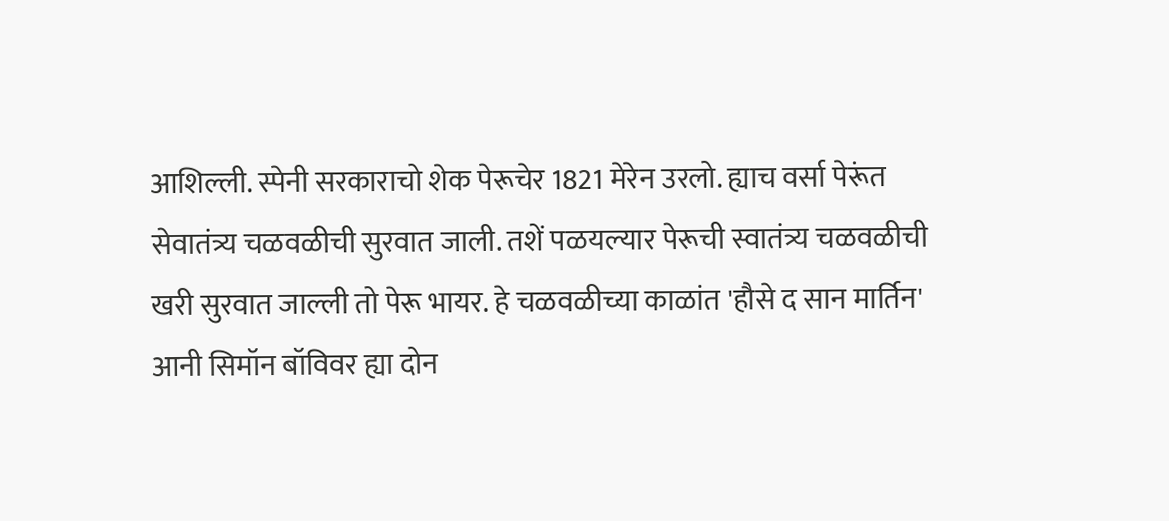आशिल्ली. स्पेनी सरकाराचो शेक पेरूचेर 1821 मेरेन उरलो. ह्याच वर्सा पेरूंत सेवातंत्र्य चळवळीची सुरवात जाली. तशें पळयल्यार पेरूची स्वातंत्र्य चळवळीची खरी सुरवात जाल्ली तो पेरू भायर. हे चळवळीच्या काळांत 'हौसे द सान मार्तिन' आनी सिमॉन बॉविवर ह्या दोन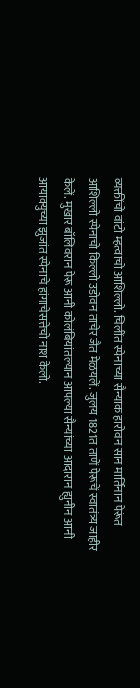व्यक्तींचो वांटो म्हत्वाचो आशिल्लो. चिलींत स्पेनाच्या सैन्याक हारोवन सान मार्तिनान पेरूंत आशिल्लो स्पेनाचो किल्लो उडोवन ताचेर जैत मेळयलें. जुलय 1821त ताणें पेरूचें स्वातंत्र्य जाहीर केलें. मुखार बॉलिवरान पेरू आनी कोलंबियांतल्यान आपल्या सैन्यांच्या आदारान ह्युनीन आनी आयाक्युच्या झुजांत स्पेनाचे हांगाचेसत्तेचो नाश केलो.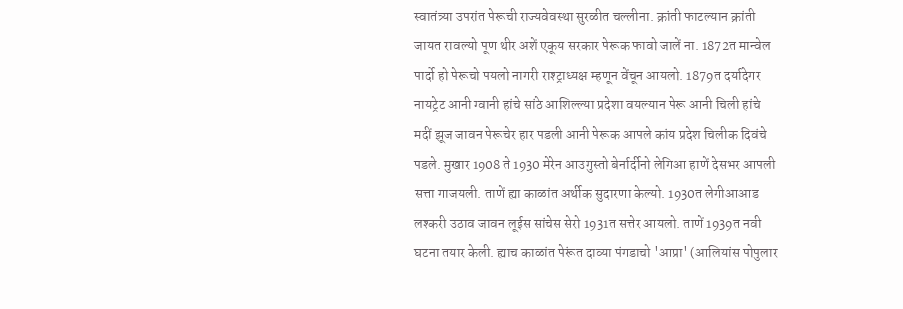स्वातंत्र्या उपरांत पेरूची राज्यवेवस्था सुरळीत चल्लीना. क्रांती फाटल्यान क्रांती जायत रावल्यो पूण थीर अशें एकूय सरकार पेरूक फावो जालें ना. 1872त मान्वेल पार्दो हो पेरूचो पयलो नागरी राश्ट्राध्यक्ष म्हणून वेंचून आयलो. 1879त दर्यादेगर नायट्रेट आनी ग्वानी हांचे सांठे आशिल्ल्या प्रदेशा वयल्यान पेरू आनी चिली हांचे मदीं झूज जावन पेरूचेर हार पडली आनी पेरूक आपले कांय प्रदेश चिलीक दिवंचे पडले. मुखार 1908 ते 1930 मेरेन आउगुस्तो बेर्नार्दीनो लेगिआ हाणें देसभर आपली सत्ता गाजयली. ताणें ह्या काळांत अर्थीक सुदारणा केल्यो. 1930त लेगीआआड लश्करी उठाव जावन लूईस सांचेस सेरो 1931त सत्तेर आयलो. ताणें 1939त नवी घटना तयार केली. ह्याच काळांत पेरूंत दाव्या पंगडाचो 'आप्रा' (आलियांस पोपुलार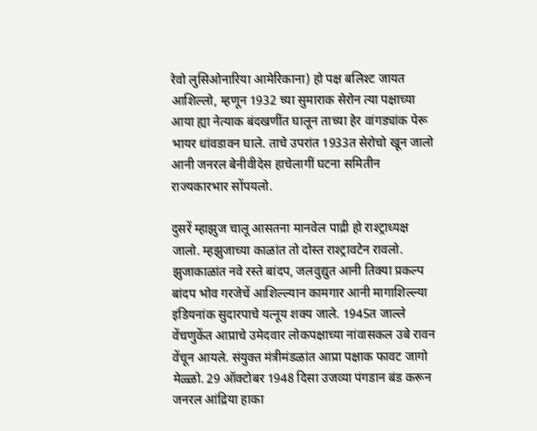रेवो लुसिओनारिया आमेरिकाना) हो पक्ष बलिश्ट जायत आशिल्लो, म्हणून 1932 च्या सुमाराक सेरोन त्या पक्षाच्या आया ह्या नेत्याक बंदखणींत घालून ताच्या हेर वांगड्यांक पेरू भायर धांवडावन घाले. ताचे उपरांत 1933त सेरोचो खून जालो आनी जनरल बेनीवीदेस हाचेलागीं घटना समितीन राज्यकारभार सोंपयलो.

दुसरें म्हाझुज चालू आसतना मानवेल पाद्री हो राश्ट्राध्यक्ष जालो. म्हझुजाच्या काळांत तो दोस्त राश्ट्रावटेन रावलो. झुजाकाळांत नवे रस्ते बांदप, जलवुद्युत आनी तिक्या प्रकल्प बांदप भोव गरजेचें आशिल्ल्यान कामगार आनी मागाशिल्ल्या इंडियनांक सुदारपाचे यत्नूय शक्य जाले. 1945त जाल्ले वेंचणुकेंत आप्राचे उमेदवार लोकपक्षाच्या नांवासकल उबे रावन वेंचून आयले. संयुक्त मंत्रीमंडळांत आप्रा पक्षाक फावट जागो मेळ्ळो. 29 ऑक्टोबर 1948 दिसा उजव्या पंगडान बंड करून जनरल आंद्रिया हाका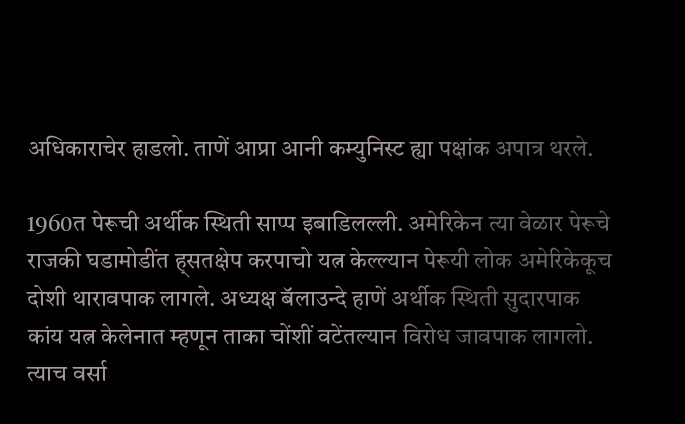अधिकाराचेर हाडलो. ताणें आप्रा आनी कम्युनिस्ट ह्या पक्षांक अपात्र थरले.

1960त पेरूची अर्थीक स्थिती साप्प इबाडिलल्ली. अमेरिकेन त्या वेळार पेरूचे राजकी घडामोडींत ह्सतक्षेप करपाचो यत्न केल्ल्यान पेरूयी लोक अमेरिकेकूच दोशी थारावपाक लागले. अध्यक्ष बॅलाउन्दे हाणें अर्थीक स्थिती सुदारपाक कांय यत्न केलेनात म्हणून ताका चोंशीं वटेंतल्यान विरोध जावपाक लागलो. त्याच वर्सा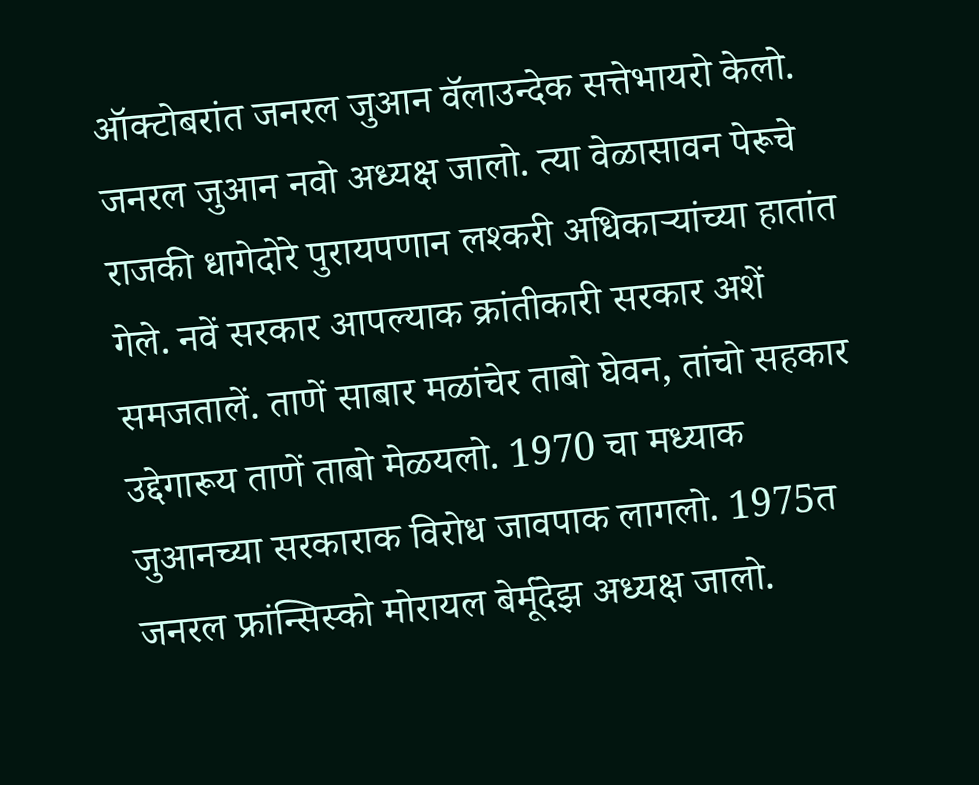ऑक्टोबरांत जनरल जुआन वॅलाउन्देक सत्तेभायरो केलो. जनरल जुआन नवो अध्यक्ष जालो. त्या वेळासावन पेरूचे राजकी धागेदोरे पुरायपणान लश्करी अधिकाऱ्यांच्या हातांत गेले. नवें सरकार आपल्याक क्रांतीकारी सरकार अशें समजतालें. ताणें साबार मळांचेर ताबो घेवन, तांचो सहकार उद्देगारूय ताणें ताबो मेळयलो. 1970 चा मध्याक जुआनच्या सरकाराक विरोध जावपाक लागलो. 1975त जनरल फ्रांन्सिस्को मोरायल बेर्मूदेझ अध्यक्ष जालो.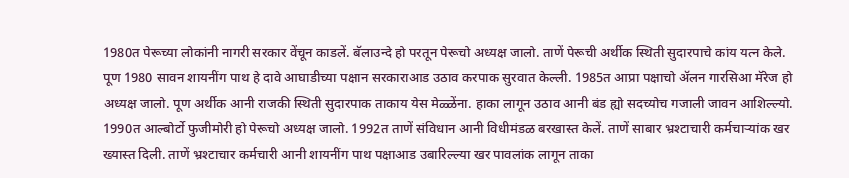1980त पेरूच्या लोकांनी नागरी सरकार वेंचून काडलें. बॅलाउन्दे हो परतून पेरूचो अध्यक्ष जालो. ताणें पेरूची अर्थीक स्थिती सुदारपाचे कांय यत्न केले. पूण 1980 सावन शायनींग पाथ हे दावे आघाडीच्या पक्षान सरकाराआड उठाव करपाक सुरवात केल्ली. 1985त आप्रा पक्षाचो ॲलन गारसिआ मॅरेज हो अध्यक्ष जालो. पूण अर्थीक आनी राजकी स्थिती सुदारपाक ताकाय येस मेळ्ळेंना. हाका लागून उठाव आनी बंड ह्यो सदच्योच गजाली जावन आशिल्ल्यो. 1990त आल्बोर्टो फुजीमोरी हो पेरूचो अध्यक्ष जालो. 1992त ताणें संविधान आनी विधीमंडळ बरखास्त केलें. ताणें साबार भ्रश्टाचारी कर्मचाऱ्यांक खर ख्यास्त दिली. ताणें भ्रश्टाचार कर्मचारी आनी शायनींग पाथ पक्षाआड उबारिल्ल्या खर पावलांक लागून ताका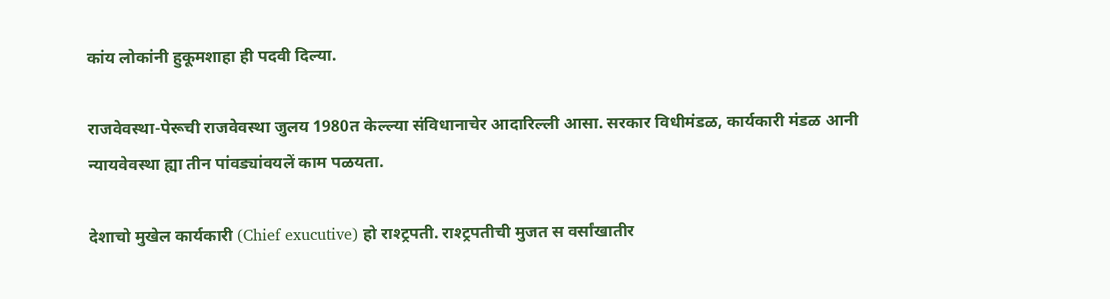कांय लोकांनी हुकूमशाहा ही पदवी दिल्या.

राजवेवस्था-पेरूची राजवेवस्था जुलय 1980त केल्ल्या संविधानाचेर आदारिल्ली आसा. सरकार विधीमंडळ, कार्यकारी मंडळ आनी न्यायवेवस्था ह्या तीन पांवड्यांवयलें काम पळयता.

देशाचो मुखेल कार्यकारी (Chief exucutive) हो राश्ट्रपती. राश्ट्रपतीची मुजत स वर्सांखातीर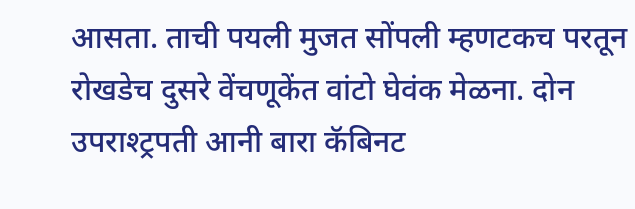आसता. ताची पयली मुजत सोंपली म्हणटकच परतून रोखडेच दुसरे वेंचणूकेंत वांटो घेवंक मेळना. दोन उपराश्ट्रपती आनी बारा कॅबिनट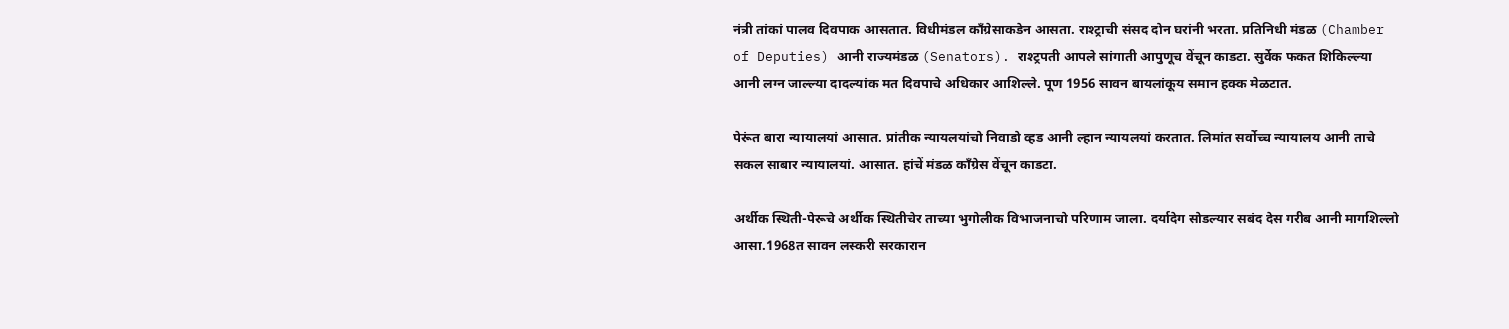नंत्री तांकां पालव दिवपाक आसतात. विधीमंडल कॉंग्रेसाकडेन आसता. राश्ट्राची संसद दोन घरांनी भरता. प्रतिनिधी मंडळ (Chamber of Deputies) आनी राज्यमंडळ (Senators). राश्ट्रपती आपले सांगाती आपुणूच वेंचून काडटा. सुर्वेक फकत शिकिल्ल्या आनी लग्न जाल्ल्या दादल्यांक मत दिवपाचे अधिकार आशिल्ले. पूण 1956 सावन बायलांकूय समान हक्क मेळटात.

पेरूंत बारा न्यायालयां आसात. प्रांतीक न्यायलयांचो निवाडो व्हड आनी ल्हान न्यायलयां करतात. लिमांत सर्वोच्च न्यायालय आनी ताचे सकल साबार न्यायालयां. आसात. हांचें मंडळ कॉंग्रेस वेंचून काडटा.

अर्थीक स्थिती-पेरूचे अर्थीक स्थितीचेर ताच्या भुगोलीक विभाजनाचो परिणाम जाला. दर्यादेग सोडल्यार सबंद देस गरीब आनी मागशिल्लो आसा.1968त सावन लस्करी सरकारान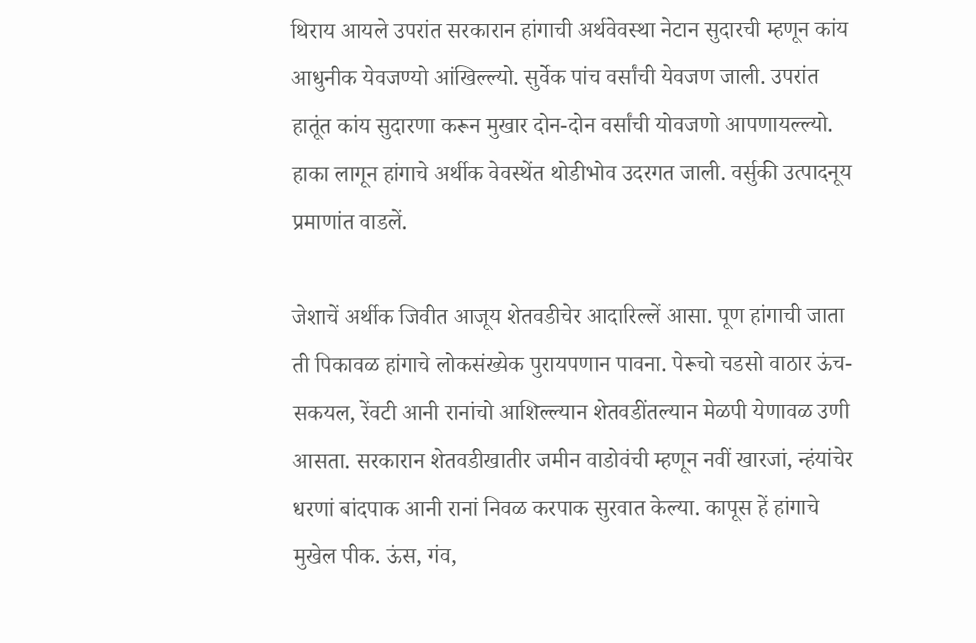थिराय आयले उपरांत सरकारान हांगाची अर्थवेवस्था नेटान सुदारची म्हणून कांय आधुनीक येवजण्यो आंखिल्ल्यो. सुर्वेक पांच वर्सांची येवजण जाली. उपरांत हातूंत कांय सुदारणा करून मुखार दोन-दोन वर्सांची योवजणो आपणायल्ल्यो. हाका लागून हांगाचे अर्थीक वेवस्थेंत थोडीभोव उदरगत जाली. वर्सुकी उत्पादनूय प्रमाणांत वाडलें.

जेशाचें अर्थीक जिवीत आजूय शेतवडीचेर आदारिल्लें आसा. पूण हांगाची जाता ती पिकावळ हांगाचे लोकसंख्येक पुरायपणान पावना. पेरूचो चडसो वाठार ऊंच-सकयल, रेंवटी आनी रानांचो आशिल्ल्यान शेतवडींतल्यान मेळपी येणावळ उणी आसता. सरकारान शेतवडीखातीर जमीन वाडोवंची म्हणून नवीं खारजां, न्हंयांचेर धरणां बांदपाक आनी रानां निवळ करपाक सुरवात केल्या. कापूस हें हांगाचे मुखेल पीक. ऊंस, गंव,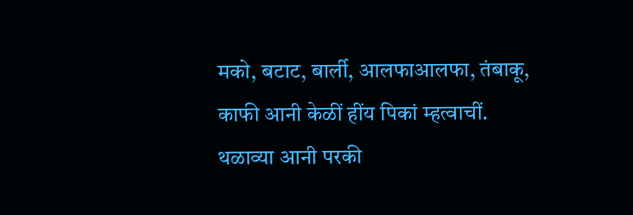मको, बटाट, बार्ली, आलफाआलफा, तंबाकू, काफी आनी केळीं हींय पिकां म्हत्वाचीं. थळाव्या आनी परकी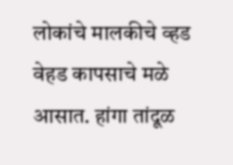लोकांचे मालकीचे व्हड वेहड कापसाचे मळे आसात. हांगा तांदूळ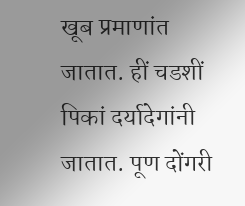खूब प्रमाणांत जातात. हीं चडशीं पिकां दर्यादेगांनी जातात. पूण दोंगरी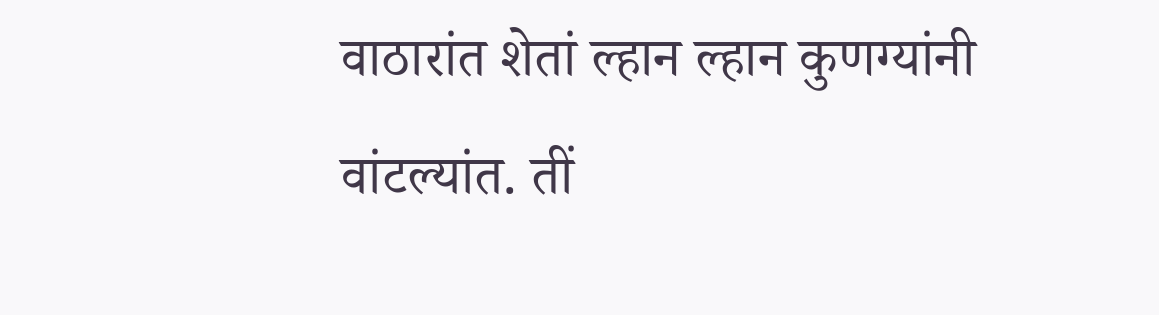वाठारांत शेतां ल्हान ल्हान कुणग्यांनी वांटल्यांत. तीं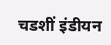चडशीं इंडीयन